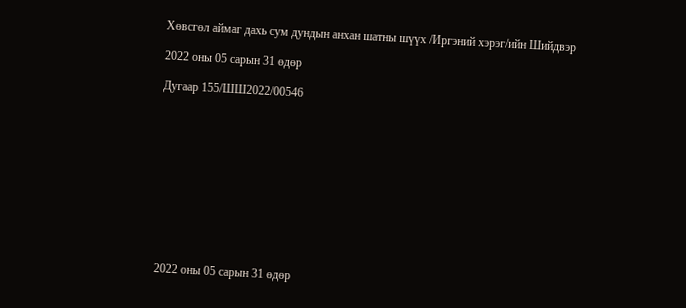Хөвсгөл аймаг дахь сум дундын анхан шатны шүүх /Иргэний хэрэг/ийн Шийдвэр

2022 оны 05 сарын 31 өдөр

Дугаар 155/ШШ2022/00546











2022 оны 05 сарын 31 өдөр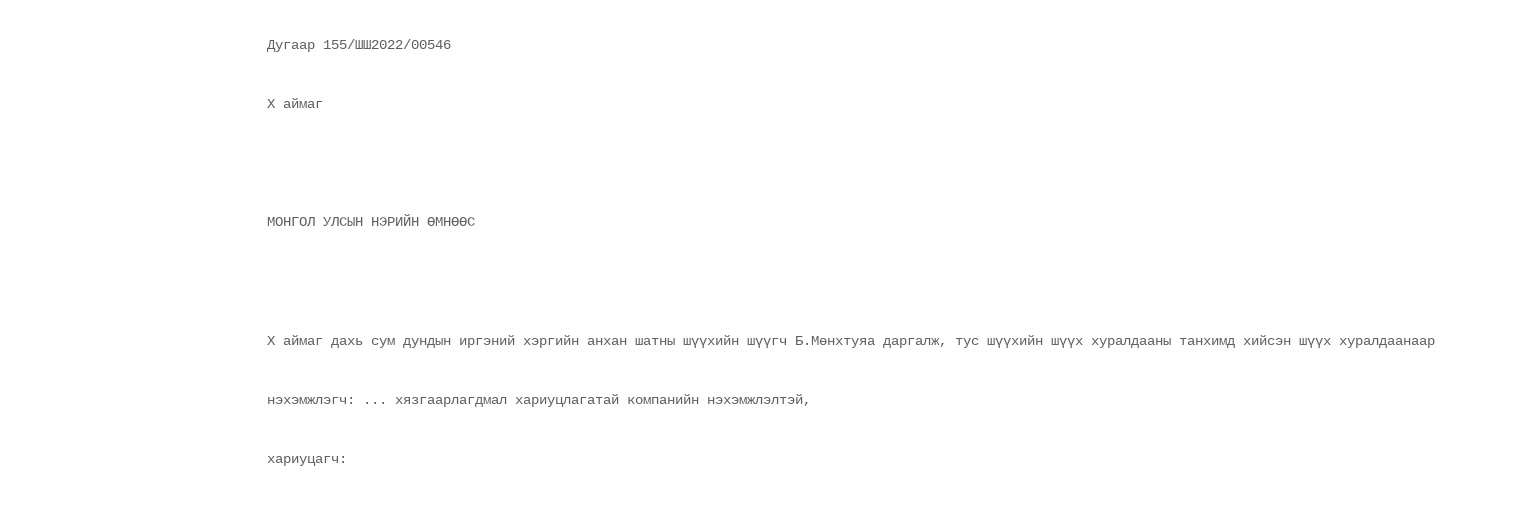Дугаар 155/ШШ2022/00546

Х аймаг



МОНГОЛ УЛСЫН НЭРИЙН ӨМНӨӨС



Х аймаг дахь сум дундын иргэний хэргийн анхан шатны шүүхийн шүүгч Б.Мөнхтуяа даргалж, тус шүүхийн шүүх хуралдааны танхимд хийсэн шүүх хуралдаанаар

нэхэмжлэгч: ... хязгаарлагдмал хариуцлагатай компанийн нэхэмжлэлтэй,

хариуцагч: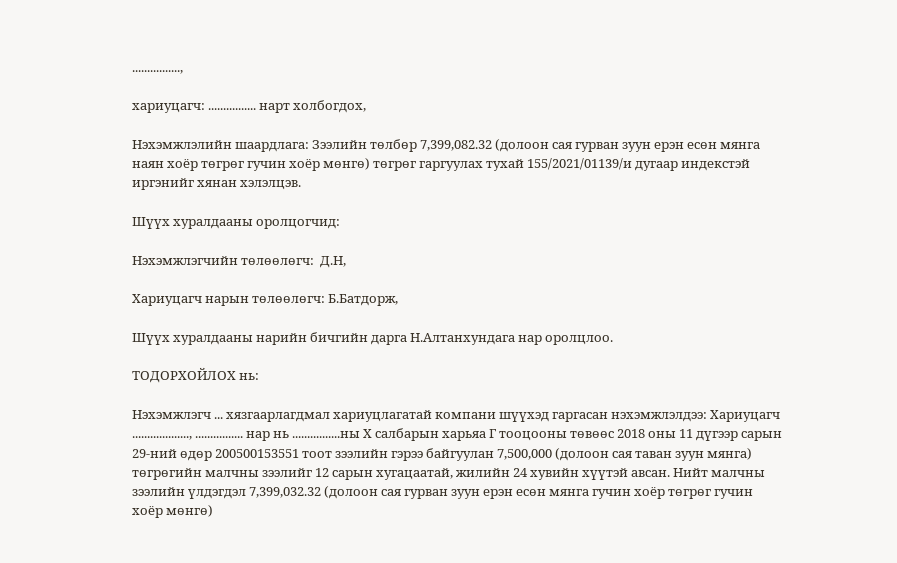................,

хариуцагч: ................ нарт холбогдох,

Нэхэмжлэлийн шаардлага: Зээлийн төлбөр 7,399,082.32 (долоон сая гурван зуун ерэн есөн мянга наян хоёр төгрөг гучин хоёр мөнгө) төгрөг гаргуулах тухай 155/2021/01139/и дугаар индекстэй иргэнийг хянан хэлэлцэв.

Шүүх хуралдааны оролцогчид:

Нэхэмжлэгчийн төлөөлөгч:  Д.Н,

Хариуцагч нарын төлөөлөгч: Б.Батдорж,

Шүүх хуралдааны нарийн бичгийн дарга Н.Алтанхундага нар оролцлоо.

ТОДОРХОЙЛОХ нь:

Нэхэмжлэгч ... хязгаарлагдмал хариуцлагатай компани шүүхэд гаргасан нэхэмжлэлдээ: Хариуцагч ..................., ................ нар нь ................ны Х салбарын харьяа Г тооцооны төвөөс 2018 оны 11 дүгээр сарын 29-ний өдөр 200500153551 тоот зээлийн гэрээ байгуулан 7,500,000 (долоон сая таван зуун мянга) төгрөгийн малчны зээлийг 12 сарын хугацаатай, жилийн 24 хувийн хүүтэй авсан. Нийт малчны зээлийн үлдэгдэл 7,399,032.32 (долоон сая гурван зуун ерэн есөн мянга гучин хоёр төгрөг гучин хоёр мөнгө)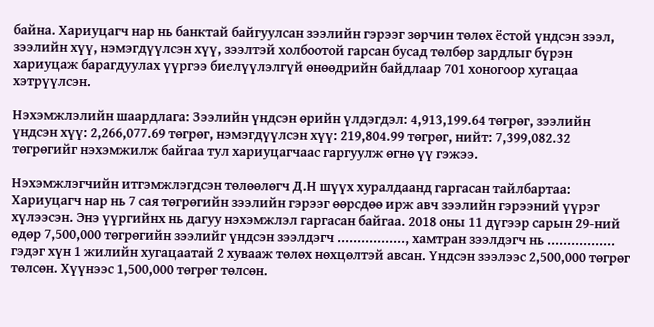байна. Хариуцагч нар нь банктай байгуулсан зээлийн гэрээг зөрчин төлөх ёстой үндсэн зээл, зээлийн хүү, нэмэгдүүлсэн хүү, зээлтэй холбоотой гарсан бусад төлбөр зардлыг бүрэн хариуцаж барагдуулах үүргээ биелүүлэлгүй өнөөдрийн байдлаар 701 хоногоор хугацаа хэтрүүлсэн.

Нэхэмжлэлийн шаардлага: Зээлийн үндсэн өрийн үлдэгдэл: 4,913,199.64 төгрөг, зээлийн үндсэн хүү: 2,266,077.69 төгрөг, нэмэгдүүлсэн хүү: 219,804.99 төгрөг, нийт: 7,399,082.32 төгрөгийг нэхэмжилж байгаа тул хариуцагчаас гаргуулж өгнө үү гэжээ.

Нэхэмжлэгчийн итгэмжлэгдсэн төлөөлөгч Д.Н шүүх хуралдаанд гаргасан тайлбартаа: Хариуцагч нар нь 7 сая төгрөгийн зээлийн гэрээг өөрсдөө ирж авч зээлийн гэрээний үүрэг хүлээсэн. Энэ үүргийнх нь дагуу нэхэмжлэл гаргасан байгаа. 2018 оны 11 дүгээр сарын 29-ний өдөр 7,500,000 төгрөгийн зээлийг үндсэн зээлдэгч ................., хамтран зээлдэгч нь ................. гэдэг хүн 1 жилийн хугацаатай 2 хувааж төлөх нөхцөлтэй авсан. Үндсэн зээлээс 2,500,000 төгрөг төлсөн. Хүүнээс 1,500,000 төгрөг төлсөн.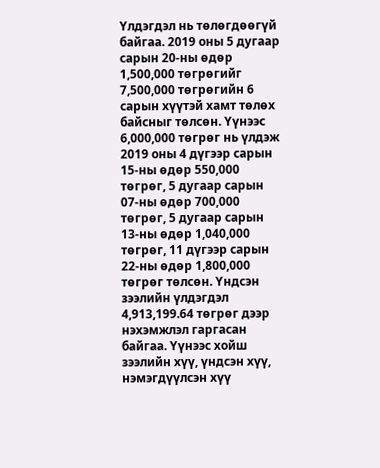Үлдэгдэл нь төлөгдөөгүй байгаа. 2019 оны 5 дугаар сарын 20-ны өдөр 1,500,000 төгрөгийг 7,500,000 төгрөгийн 6 сарын хүүтэй хамт төлөх байсныг төлсөн. Үүнээс 6,000,000 төгрөг нь үлдэж 2019 оны 4 дүгээр сарын 15-ны өдөр 550,000 төгрөг, 5 дугаар сарын 07-ны өдөр 700,000 төгрөг, 5 дугаар сарын 13-ны өдөр 1,040,000 төгрөг, 11 дүгээр сарын 22-ны өдөр 1,800,000 төгрөг төлсөн. Үндсэн зээлийн үлдэгдэл 4,913,199.64 төгрөг дээр нэхэмжлэл гаргасан байгаа. Үүнээс хойш зээлийн хүү, үндсэн хүү, нэмэгдүүлсэн хүү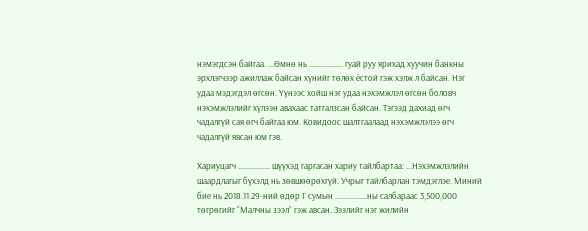нэмэгдсэн байгаа. ...Өмнө нь ................. гуай руу ярихад хуучин банкны эрхлэгчээр ажиллаж байсан хүнийг төлөх ёстой гэж хэлж л байсан. Нэг удаа мэдэгдэл өгсөн. Үүнээс хойш нэг удаа нэхэмжлэл өгсөн боловч нэхэмжлэлийг хүлээн авахаас татгалзсан байсан. Тэгээд дахиад өгч чадалгүй сая өгч байгаа юм. Ковидоос шалтгаалаад нэхэмжлэлээ өгч чадалгүй явсан юм гэв.

Хариуцагч ................ шүүхэд гаргасан хариу тайлбартаа: ...Нэхэмжлэлийн шаардлагыг бүхэлд нь зөвшөөрөхгүй. Учрыг тайлбарлан тэмдэглэе. Миний бие нь 2018.11.29-ний өдөр Г сумын ................ны салбараас 3,500,000 төгрөгийг “Малчны зээл” гэж авсан. Зээлийг нэг жилийн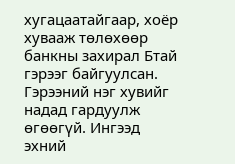хугацаатайгаар, хоёр хувааж төлөхөөр банкны захирал Бтай гэрээг байгуулсан. Гэрээний нэг хувийг надад гардуулж өгөөгүй. Ингээд эхний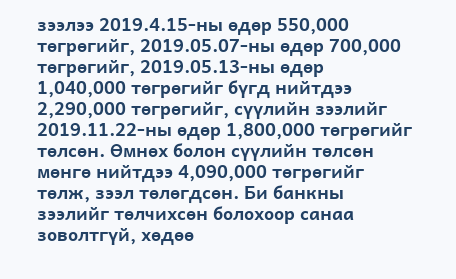зээлээ 2019.4.15-ны өдөр 550,000 төгрөгийг, 2019.05.07-ны өдөр 700,000 төгрөгийг, 2019.05.13-ны өдөр 1,040,000 төгрөгийг бүгд нийтдээ 2,290,000 төгрөгийг, сүүлийн зээлийг 2019.11.22-ны өдөр 1,800,000 төгрөгийг төлсөн. Өмнөх болон сүүлийн төлсөн мөнгө нийтдээ 4,090,000 төгрөгийг төлж, зээл төлөгдсөн. Би банкны зээлийг төлчихсөн болохоор санаа зоволтгүй, хөдөө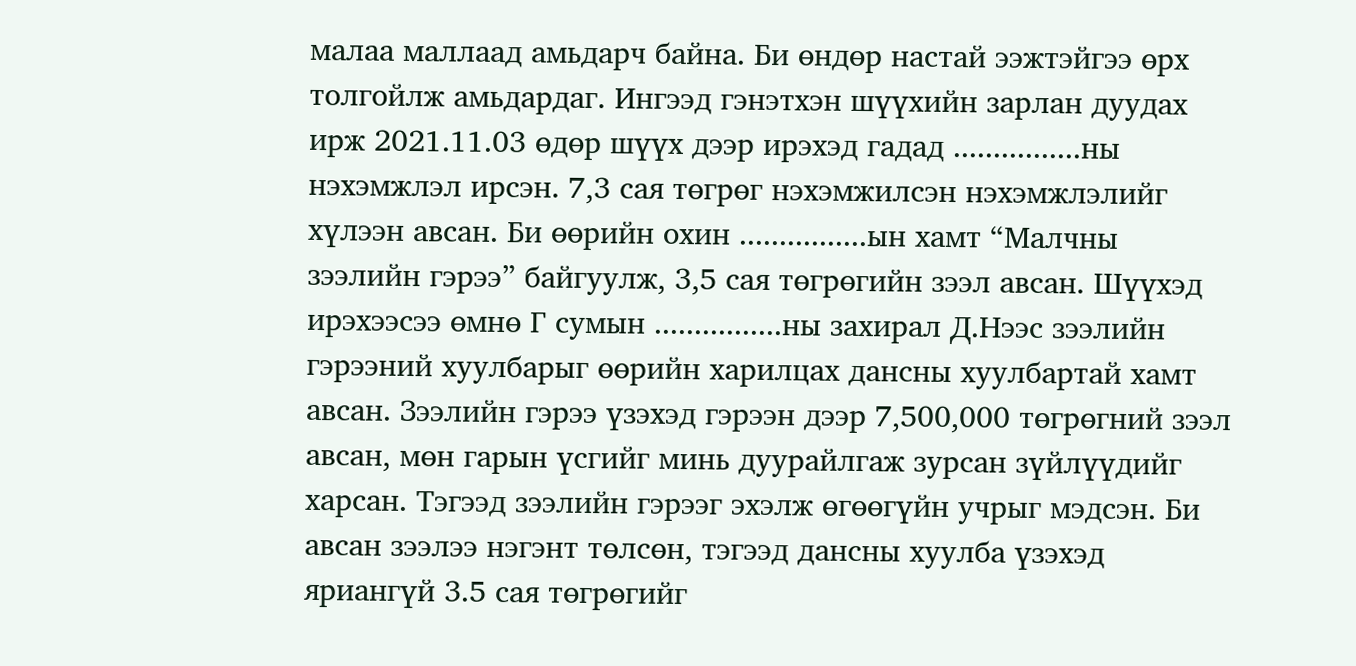малаа маллаад амьдарч байна. Би өндөр настай ээжтэйгээ өрх толгойлж амьдардаг. Ингээд гэнэтхэн шүүхийн зарлан дуудах ирж 2021.11.03 өдөр шүүх дээр ирэхэд гадад ................ны нэхэмжлэл ирсэн. 7,3 сая төгрөг нэхэмжилсэн нэхэмжлэлийг хүлээн авсан. Би өөрийн охин ................ын хамт “Малчны зээлийн гэрээ” байгуулж, 3,5 сая төгрөгийн зээл авсан. Шүүхэд ирэхээсээ өмнө Г сумын ................ны захирал Д.Нээс зээлийн гэрээний хуулбарыг өөрийн харилцах дансны хуулбартай хамт авсан. Зээлийн гэрээ үзэхэд гэрээн дээр 7,500,000 төгрөгний зээл авсан, мөн гарын үсгийг минь дуурайлгаж зурсан зүйлүүдийг харсан. Тэгээд зээлийн гэрээг эхэлж өгөөгүйн учрыг мэдсэн. Би авсан зээлээ нэгэнт төлсөн, тэгээд дансны хуулба үзэхэд яриангүй 3.5 сая төгрөгийг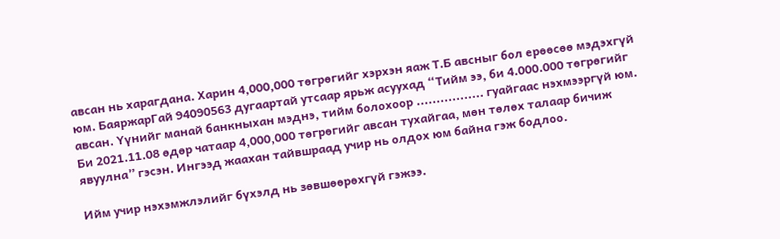авсан нь харагдана. Харин 4,000,000 төгрөгийг хэрхэн яаж Т.Б авсныг бол ерөөсөө мэдэхгүй юм. БаяржарГай 94090563 дугаартай утсаар ярьж асуухад “Тийм ээ, би 4.000.000 төгрөгийг авсан. Үүнийг манай банкныхан мэднэ, тийм болохоор ................. гуайгаас нэхмээргүй юм. Би 2021.11.08 өдөр чатаар 4,000,000 төгрөгийг авсан тухайгаа, мөн төлөх талаар бичиж явуулна” гэсэн. Ингээд жаахан тайвшраад учир нь олдох юм байна гэж бодлоо.

Ийм учир нэхэмжлэлийг бүхэлд нь зөвшөөрөхгүй гэжээ.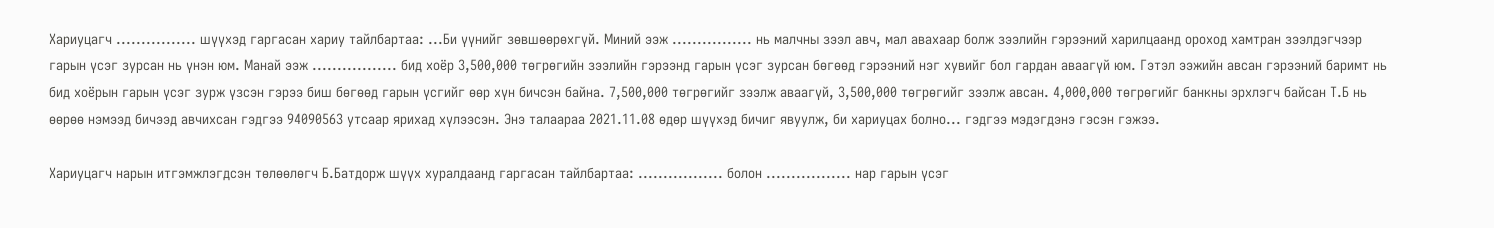Хариуцагч ................ шүүхэд гаргасан хариу тайлбартаа: ...Би үүнийг зөвшөөрөхгүй. Миний ээж ................ нь малчны зээл авч, мал авахаар болж зээлийн гэрээний харилцаанд ороход хамтран зээлдэгчээр гарын үсэг зурсан нь үнэн юм. Манай ээж ................. бид хоёр 3,500,000 төгрөгийн зээлийн гэрээнд гарын үсэг зурсан бөгөөд гэрээний нэг хувийг бол гардан аваагүй юм. Гэтэл ээжийн авсан гэрээний баримт нь бид хоёрын гарын үсэг зурж үзсэн гэрээ биш бөгөөд гарын үсгийг өөр хүн бичсэн байна. 7,500,000 төгрөгийг зээлж аваагүй, 3,500,000 төгрөгийг зээлж авсан. 4,000,000 төгрөгийг банкны эрхлэгч байсан Т.Б нь өөрөө нэмээд бичээд авчихсан гэдгээ 94090563 утсаар ярихад хүлээсэн. Энэ талаараа 2021.11.08 өдөр шүүхэд бичиг явуулж, би хариуцах болно... гэдгээ мэдэгдэнэ гэсэн гэжээ.

Хариуцагч нарын итгэмжлэгдсэн төлөөлөгч Б.Батдорж шүүх хуралдаанд гаргасан тайлбартаа: ................. болон ................. нар гарын үсэг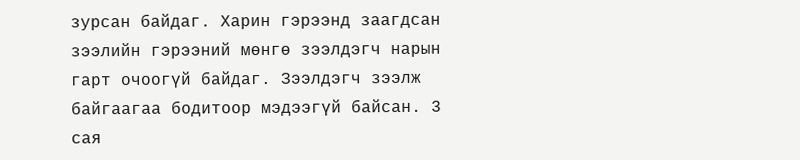зурсан байдаг. Харин гэрээнд заагдсан зээлийн гэрээний мөнгө зээлдэгч нарын гарт очоогүй байдаг. Зээлдэгч зээлж байгаагаа бодитоор мэдээгүй байсан. 3 сая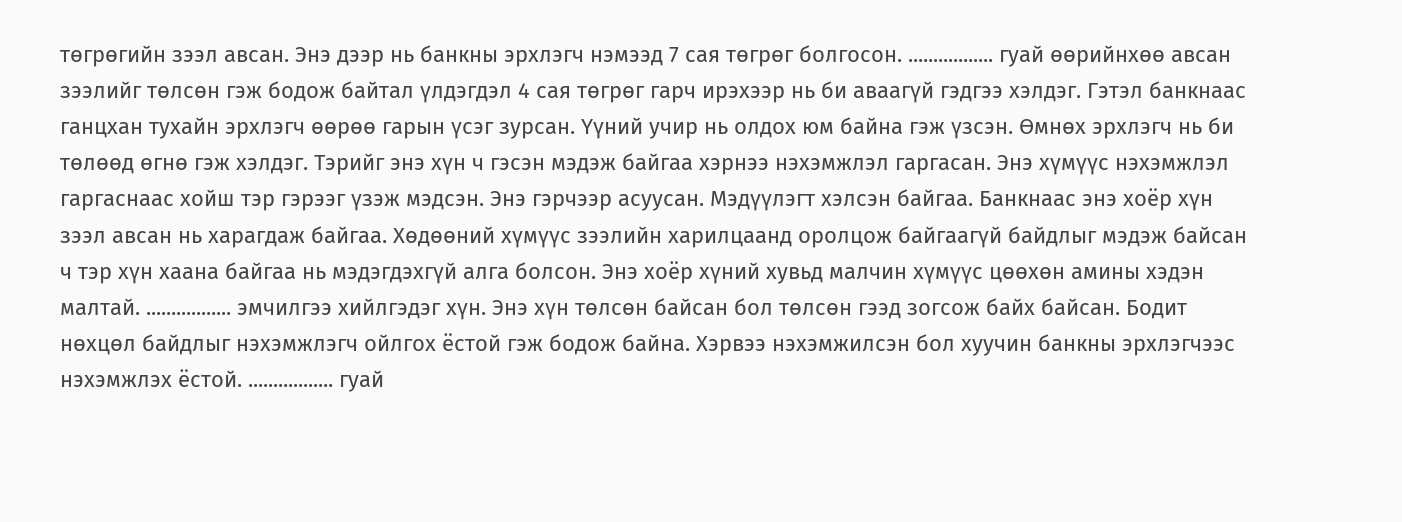төгрөгийн зээл авсан. Энэ дээр нь банкны эрхлэгч нэмээд 7 сая төгрөг болгосон. ................. гуай өөрийнхөө авсан зээлийг төлсөн гэж бодож байтал үлдэгдэл 4 сая төгрөг гарч ирэхээр нь би аваагүй гэдгээ хэлдэг. Гэтэл банкнаас ганцхан тухайн эрхлэгч өөрөө гарын үсэг зурсан. Үүний учир нь олдох юм байна гэж үзсэн. Өмнөх эрхлэгч нь би төлөөд өгнө гэж хэлдэг. Тэрийг энэ хүн ч гэсэн мэдэж байгаа хэрнээ нэхэмжлэл гаргасан. Энэ хүмүүс нэхэмжлэл гаргаснаас хойш тэр гэрээг үзэж мэдсэн. Энэ гэрчээр асуусан. Мэдүүлэгт хэлсэн байгаа. Банкнаас энэ хоёр хүн зээл авсан нь харагдаж байгаа. Хөдөөний хүмүүс зээлийн харилцаанд оролцож байгаагүй байдлыг мэдэж байсан ч тэр хүн хаана байгаа нь мэдэгдэхгүй алга болсон. Энэ хоёр хүний хувьд малчин хүмүүс цөөхөн амины хэдэн малтай. ................. эмчилгээ хийлгэдэг хүн. Энэ хүн төлсөн байсан бол төлсөн гээд зогсож байх байсан. Бодит нөхцөл байдлыг нэхэмжлэгч ойлгох ёстой гэж бодож байна. Хэрвээ нэхэмжилсэн бол хуучин банкны эрхлэгчээс нэхэмжлэх ёстой. ................. гуай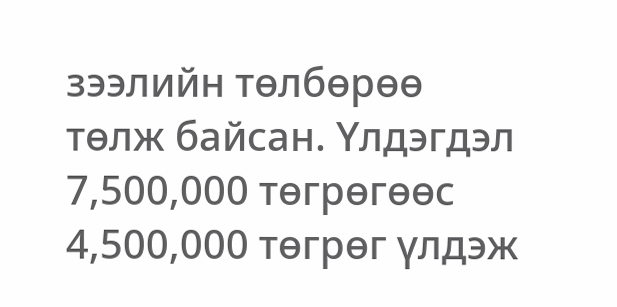зээлийн төлбөрөө төлж байсан. Үлдэгдэл 7,500,000 төгрөгөөс 4,500,000 төгрөг үлдэж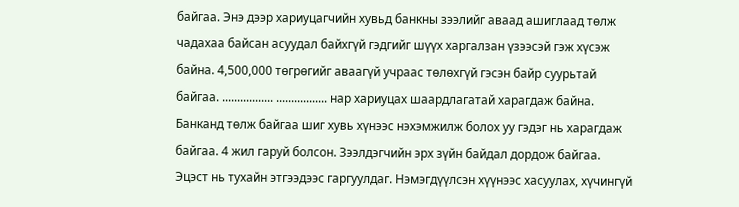байгаа. Энэ дээр хариуцагчийн хувьд банкны зээлийг аваад ашиглаад төлж чадахаа байсан асуудал байхгүй гэдгийг шүүх харгалзан үзээсэй гэж хүсэж байна. 4,500,000 төгрөгийг аваагүй учраас төлөхгүй гэсэн байр суурьтай байгаа. ................. ................. нар хариуцах шаардлагатай харагдаж байна. Банканд төлж байгаа шиг хувь хүнээс нэхэмжилж болох уу гэдэг нь харагдаж байгаа. 4 жил гаруй болсон. Зээлдэгчийн эрх зүйн байдал дордож байгаа. Эцэст нь тухайн этгээдээс гаргуулдаг. Нэмэгдүүлсэн хүүнээс хасуулах, хүчингүй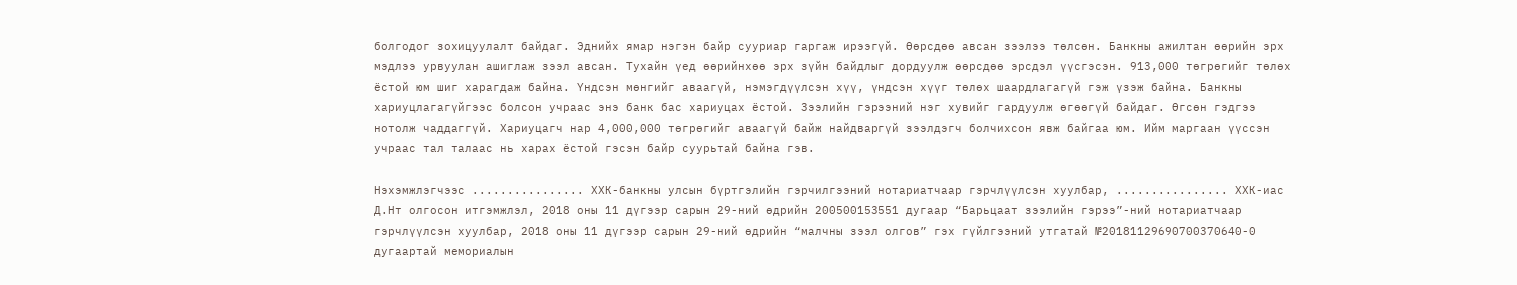болгодог зохицуулалт байдаг. Эднийх ямар нэгэн байр сууриар гаргаж ирээгүй. Өөрсдөө авсан зээлээ төлсөн. Банкны ажилтан өөрийн эрх мэдлээ урвуулан ашиглаж зээл авсан. Тухайн үед өөрийнхөө эрх зүйн байдлыг дордуулж өөрсдөө эрсдэл үүсгэсэн. 913,000 төгрөгийг төлөх ёстой юм шиг харагдаж байна. Үндсэн мөнгийг аваагүй, нэмэгдүүлсэн хүү, үндсэн хүүг төлөх шаардлагагүй гэж үзэж байна. Банкны хариуцлагагүйгээс болсон учраас энэ банк бас хариуцах ёстой. Зээлийн гэрээний нэг хувийг гардуулж өгөөгүй байдаг. Өгсөн гэдгээ нотолж чаддаггүй. Хариуцагч нар 4,000,000 төгрөгийг аваагүй байж найдваргүй зээлдэгч болчихсон явж байгаа юм. Ийм маргаан үүссэн учраас тал талаас нь харах ёстой гэсэн байр суурьтай байна гэв.

Нэхэмжлэгчээс ................ ХХК-банкны улсын бүртгэлийн гэрчилгээний нотариатчаар гэрчлүүлсэн хуулбар, ................ ХХК-иас Д.Нт олгосон итгэмжлэл, 2018 оны 11 дүгээр сарын 29-ний өдрийн 200500153551 дугаар “Барьцаат зээлийн гэрээ”-ний нотариатчаар гэрчлүүлсэн хуулбар, 2018 оны 11 дүгээр сарын 29-ний өдрийн “малчны зээл олгов” гэх гүйлгээний утгатай №20181129690700370640-0 дугаартай мемориалын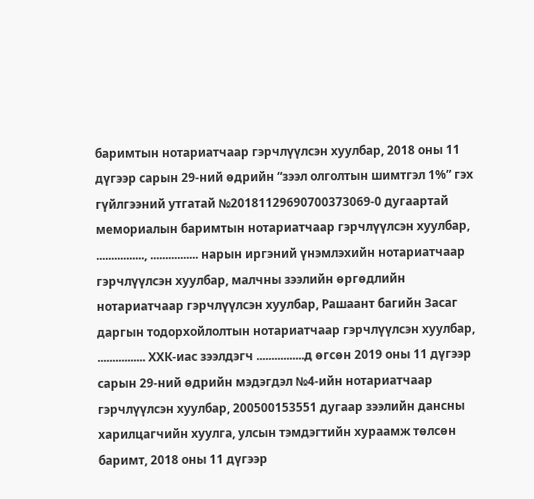баримтын нотариатчаар гэрчлүүлсэн хуулбар, 2018 оны 11 дүгээр сарын 29-ний өдрийн “зээл олголтын шимтгэл 1%” гэх гүйлгээний утгатай №20181129690700373069-0 дугаартай мемориалын баримтын нотариатчаар гэрчлүүлсэн хуулбар, ................, ................ нарын иргэний үнэмлэхийн нотариатчаар гэрчлүүлсэн хуулбар, малчны зээлийн өргөдлийн нотариатчаар гэрчлүүлсэн хуулбар, Рашаант багийн Засаг даргын тодорхойлолтын нотариатчаар гэрчлүүлсэн хуулбар, ................ ХХК-иас зээлдэгч ................д өгсөн 2019 оны 11 дүгээр сарын 29-ний өдрийн мэдэгдэл №4-ийн нотариатчаар гэрчлүүлсэн хуулбар, 200500153551 дугаар зээлийн дансны харилцагчийн хуулга, улсын тэмдэгтийн хураамж төлсөн баримт, 2018 оны 11 дүгээр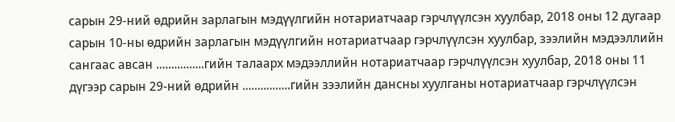сарын 29-ний өдрийн зарлагын мэдүүлгийн нотариатчаар гэрчлүүлсэн хуулбар, 2018 оны 12 дугаар сарын 10-ны өдрийн зарлагын мэдүүлгийн нотариатчаар гэрчлүүлсэн хуулбар, зээлийн мэдээллийн сангаас авсан ................гийн талаарх мэдээллийн нотариатчаар гэрчлүүлсэн хуулбар, 2018 оны 11 дүгээр сарын 29-ний өдрийн ................гийн зээлийн дансны хуулганы нотариатчаар гэрчлүүлсэн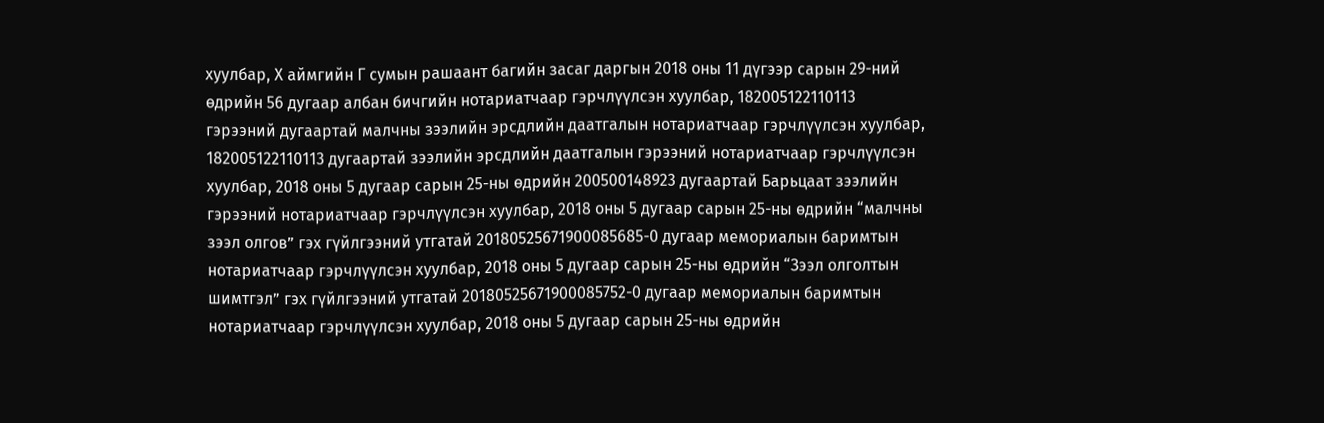хуулбар, Х аймгийн Г сумын рашаант багийн засаг даргын 2018 оны 11 дүгээр сарын 29-ний өдрийн 56 дугаар албан бичгийн нотариатчаар гэрчлүүлсэн хуулбар, 182005122110113 гэрээний дугаартай малчны зээлийн эрсдлийн даатгалын нотариатчаар гэрчлүүлсэн хуулбар, 182005122110113 дугаартай зээлийн эрсдлийн даатгалын гэрээний нотариатчаар гэрчлүүлсэн хуулбар, 2018 оны 5 дугаар сарын 25-ны өдрийн 200500148923 дугаартай Барьцаат зээлийн гэрээний нотариатчаар гэрчлүүлсэн хуулбар, 2018 оны 5 дугаар сарын 25-ны өдрийн “малчны зээл олгов” гэх гүйлгээний утгатай 20180525671900085685-0 дугаар мемориалын баримтын нотариатчаар гэрчлүүлсэн хуулбар, 2018 оны 5 дугаар сарын 25-ны өдрийн “Зээл олголтын шимтгэл” гэх гүйлгээний утгатай 20180525671900085752-0 дугаар мемориалын баримтын нотариатчаар гэрчлүүлсэн хуулбар, 2018 оны 5 дугаар сарын 25-ны өдрийн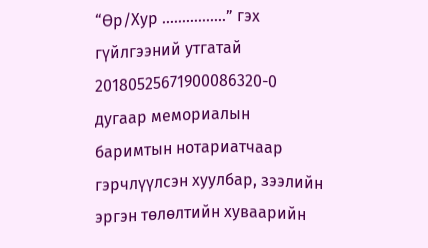“Өр/Хур ................” гэх гүйлгээний утгатай 20180525671900086320-0 дугаар мемориалын баримтын нотариатчаар гэрчлүүлсэн хуулбар, зээлийн эргэн төлөлтийн хуваарийн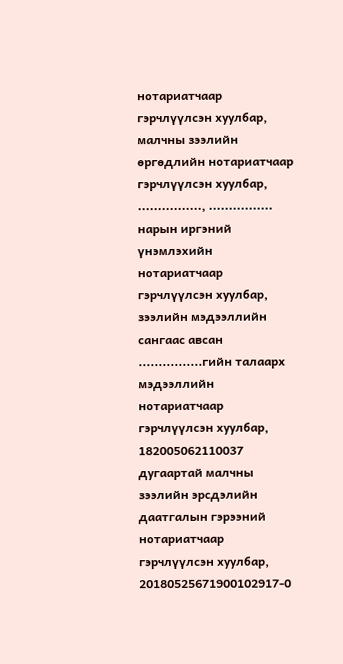нотариатчаар гэрчлүүлсэн хуулбар, малчны зээлийн өргөдлийн нотариатчаар гэрчлүүлсэн хуулбар, ................, ................ нарын иргэний үнэмлэхийн нотариатчаар гэрчлүүлсэн хуулбар, зээлийн мэдээллийн сангаас авсан ................гийн талаарх мэдээллийн нотариатчаар гэрчлүүлсэн хуулбар, 182005062110037 дугаартай малчны зээлийн эрсдэлийн даатгалын гэрээний нотариатчаар гэрчлүүлсэн хуулбар, 20180525671900102917-0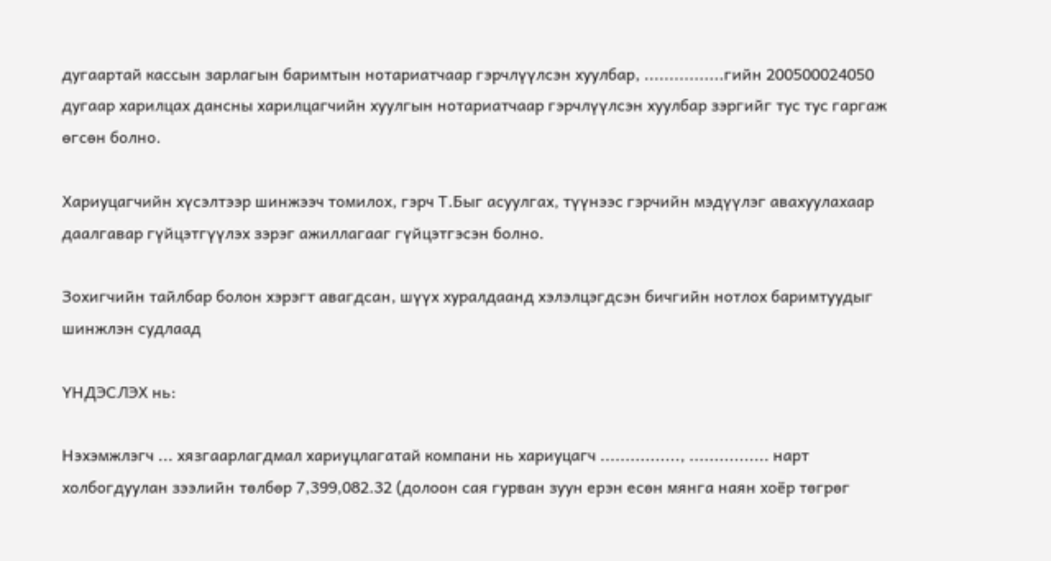дугаартай кассын зарлагын баримтын нотариатчаар гэрчлүүлсэн хуулбар, ................гийн 200500024050 дугаар харилцах дансны харилцагчийн хуулгын нотариатчаар гэрчлүүлсэн хуулбар зэргийг тус тус гаргаж өгсөн болно.

Хариуцагчийн хүсэлтээр шинжээч томилох, гэрч Т.Быг асуулгах, түүнээс гэрчийн мэдүүлэг авахуулахаар даалгавар гүйцэтгүүлэх зэрэг ажиллагааг гүйцэтгэсэн болно.

Зохигчийн тайлбар болон хэрэгт авагдсан, шүүх хуралдаанд хэлэлцэгдсэн бичгийн нотлох баримтуудыг шинжлэн судлаад

ҮНДЭСЛЭХ нь:

Нэхэмжлэгч ... хязгаарлагдмал хариуцлагатай компани нь хариуцагч ................, ................ нарт холбогдуулан зээлийн төлбөр 7,399,082.32 (долоон сая гурван зуун ерэн есөн мянга наян хоёр төгрөг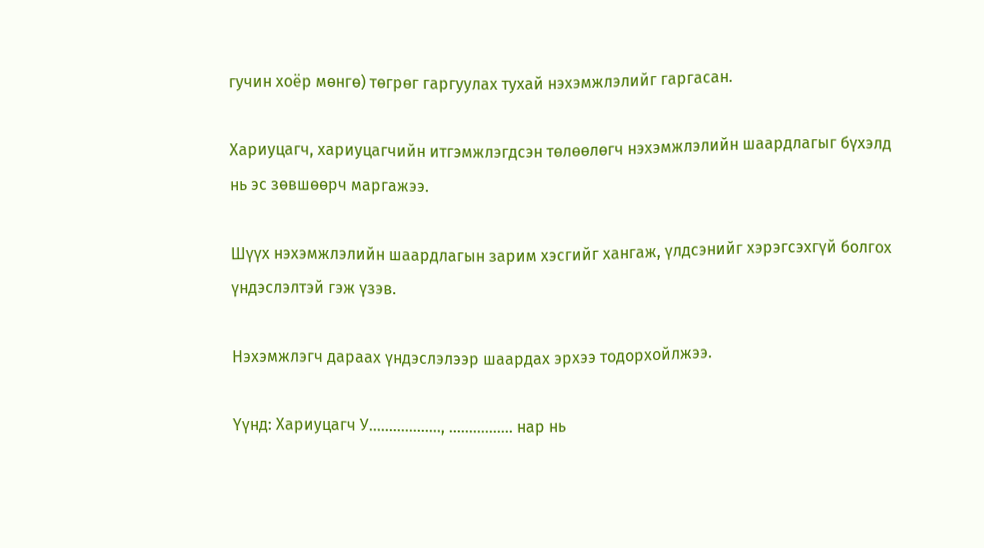гучин хоёр мөнгө) төгрөг гаргуулах тухай нэхэмжлэлийг гаргасан.

Хариуцагч, хариуцагчийн итгэмжлэгдсэн төлөөлөгч нэхэмжлэлийн шаардлагыг бүхэлд нь эс зөвшөөрч маргажээ.

Шүүх нэхэмжлэлийн шаардлагын зарим хэсгийг хангаж, үлдсэнийг хэрэгсэхгүй болгох үндэслэлтэй гэж үзэв.

Нэхэмжлэгч дараах үндэслэлээр шаардах эрхээ тодорхойлжээ.

Үүнд: Хариуцагч У.................., ................ нар нь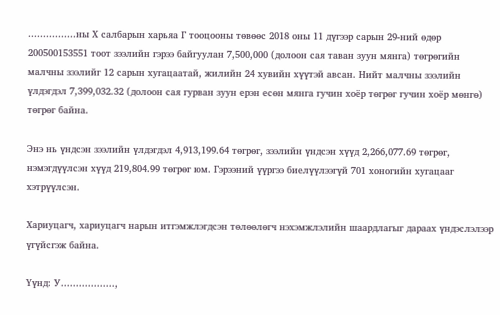................ны Х салбарын харьяа Г тооцооны төвөөс 2018 оны 11 дүгээр сарын 29-ний өдөр 200500153551 тоот зээлийн гэрээ байгуулан 7,500,000 (долоон сая таван зуун мянга) төгрөгийн малчны зээлийг 12 сарын хугацаатай, жилийн 24 хувийн хүүтэй авсан. Нийт малчны зээлийн үлдэгдэл 7,399,032.32 (долоон сая гурван зуун ерэн есөн мянга гучин хоёр төгрөг гучин хоёр мөнгө) төгрөг байна.

Энэ нь үндсэн зээлийн үлдэгдэл 4,913,199.64 төгрөг, зээлийн үндсэн хүүд 2,266,077.69 төгрөг, нэмэгдүүлсэн хүүд 219,804.99 төгрөг юм. Гэрээний үүргээ биелүүлээгүй 701 хоногийн хугацааг хэтрүүлсэн.

Хариуцагч, хариуцагч нарын итгэмжлэгдсэн төлөөлөгч нэхэмжлэлийн шаардлагыг дараах үндэслэлээр үгүйсгэж байна.

Үүнд: У..................,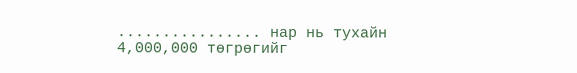................ нар нь тухайн 4,000,000 төгрөгийг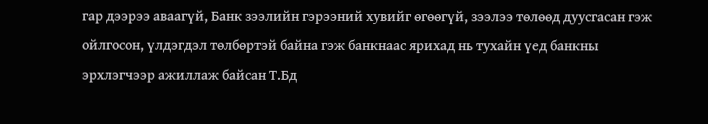гар дээрээ аваагүй, Банк зээлийн гэрээний хувийг өгөөгүй, зээлээ төлөөд дуусгасан гэж ойлгосон, үлдэгдэл төлбөртэй байна гэж банкнаас ярихад нь тухайн үед банкны эрхлэгчээр ажиллаж байсан Т.Бд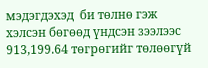мэдэгдэхэд  би төлнө гэж хэлсэн бөгөөд үндсэн зээлээс 913,199.64 төгрөгийг төлөөгүй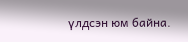үлдсэн юм байна.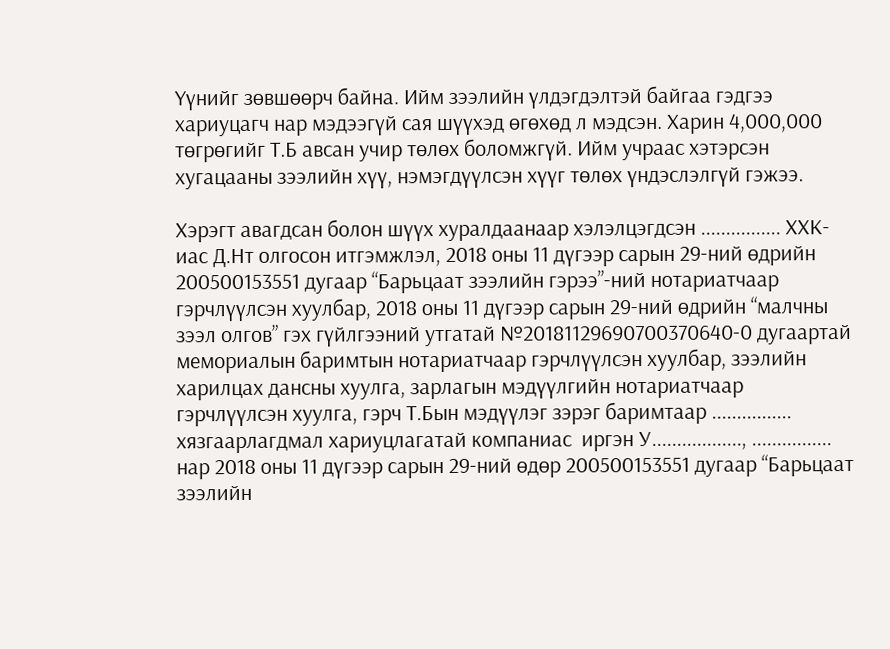Үүнийг зөвшөөрч байна. Ийм зээлийн үлдэгдэлтэй байгаа гэдгээ хариуцагч нар мэдээгүй сая шүүхэд өгөхөд л мэдсэн. Харин 4,000,000 төгрөгийг Т.Б авсан учир төлөх боломжгүй. Ийм учраас хэтэрсэн хугацааны зээлийн хүү, нэмэгдүүлсэн хүүг төлөх үндэслэлгүй гэжээ.

Хэрэгт авагдсан болон шүүх хуралдаанаар хэлэлцэгдсэн ................ ХХК-иас Д.Нт олгосон итгэмжлэл, 2018 оны 11 дүгээр сарын 29-ний өдрийн 200500153551 дугаар “Барьцаат зээлийн гэрээ”-ний нотариатчаар гэрчлүүлсэн хуулбар, 2018 оны 11 дүгээр сарын 29-ний өдрийн “малчны зээл олгов” гэх гүйлгээний утгатай №20181129690700370640-0 дугаартай мемориалын баримтын нотариатчаар гэрчлүүлсэн хуулбар, зээлийн харилцах дансны хуулга, зарлагын мэдүүлгийн нотариатчаар гэрчлүүлсэн хуулга, гэрч Т.Бын мэдүүлэг зэрэг баримтаар ................ хязгаарлагдмал хариуцлагатай компаниас  иргэн У.................., ................ нар 2018 оны 11 дүгээр сарын 29-ний өдөр 200500153551 дугаар “Барьцаат зээлийн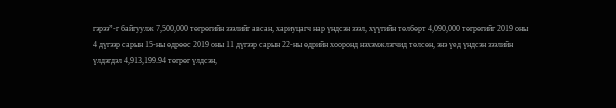гэрээ”-г байгуулж 7,500,000 төгрөгийн зээлийг авсан, хариуцагч нар үндсэн зээл, хүүгийн төлбөрт 4,090,000 төгрөгийг 2019 оны 4 дүгээр сарын 15-ны өдрөөс 2019 оны 11 дүгээр сарын 22-ны өдрийн хооронд нэхэмжлэгчид төлсөн, энэ үед үндсэн зээлийн үлдэгдэл 4,913,199.94 төгрөг үлдсэн,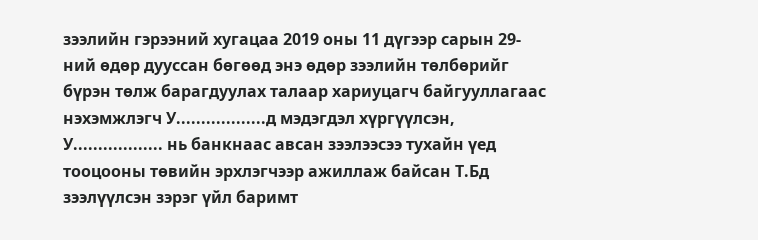зээлийн гэрээний хугацаа 2019 оны 11 дүгээр сарын 29-ний өдөр дууссан бөгөөд энэ өдөр зээлийн төлбөрийг бүрэн төлж барагдуулах талаар хариуцагч байгууллагаас нэхэмжлэгч У..................д мэдэгдэл хүргүүлсэн, У.................. нь банкнаас авсан зээлээсээ тухайн үед тооцооны төвийн эрхлэгчээр ажиллаж байсан Т.Бд зээлүүлсэн зэрэг үйл баримт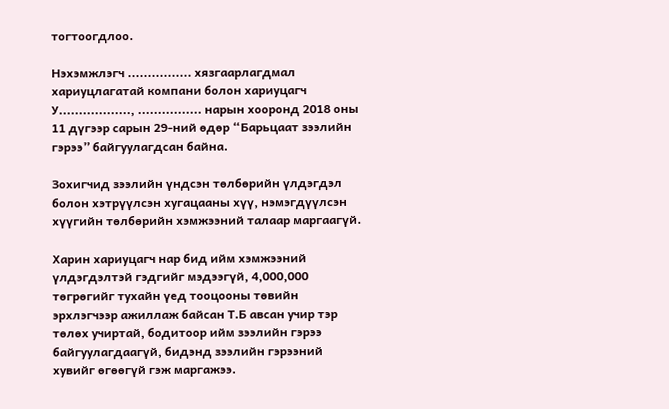тогтоогдлоо.

Нэхэмжлэгч ................ хязгаарлагдмал хариуцлагатай компани болон хариуцагч У.................., ................ нарын хооронд 2018 оны 11 дүгээр сарын 29-ний өдөр “Барьцаат зээлийн гэрээ” байгуулагдсан байна.

Зохигчид зээлийн үндсэн төлбөрийн үлдэгдэл болон хэтрүүлсэн хугацааны хүү, нэмэгдүүлсэн хүүгийн төлбөрийн хэмжээний талаар маргаагүй.

Харин хариуцагч нар бид ийм хэмжээний үлдэгдэлтэй гэдгийг мэдээгүй, 4,000,000 төгрөгийг тухайн үед тооцооны төвийн эрхлэгчээр ажиллаж байсан Т.Б авсан учир тэр төлөх учиртай, бодитоор ийм зээлийн гэрээ байгуулагдаагүй, бидэнд зээлийн гэрээний хувийг өгөөгүй гэж маргажээ.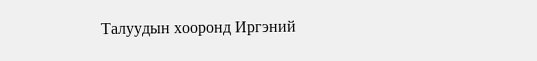Талуудын хооронд Иргэний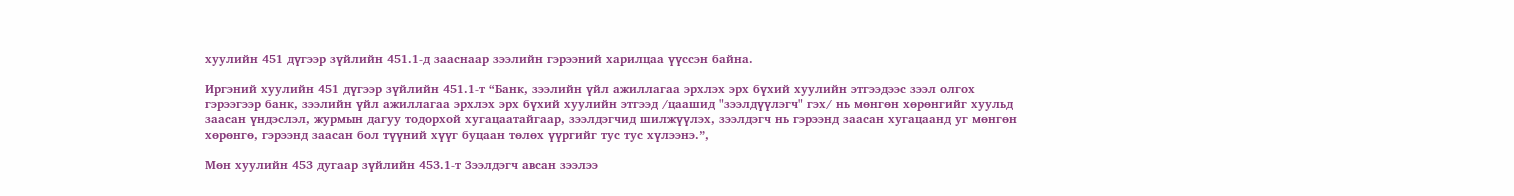хуулийн 451 дүгээр зүйлийн 451.1-д зааснаар зээлийн гэрээний харилцаа үүссэн байна.

Иргэний хуулийн 451 дүгээр зүйлийн 451.1-т “Банк, зээлийн үйл ажиллагаа эрхлэх эрх бүхий хуулийн этгээдээс зээл олгох гэрээгээр банк, зээлийн үйл ажиллагаа эрхлэх эрх бүхий хуулийн этгээд /цаашид "зээлдүүлэгч" гэх/ нь мөнгөн хөрөнгийг хуульд заасан үндэслэл, журмын дагуу тодорхой хугацаатайгаар, зээлдэгчид шилжүүлэх, зээлдэгч нь гэрээнд заасан хугацаанд уг мөнгөн хөрөнгө, гэрээнд заасан бол түүний хүүг буцаан төлөх үүргийг тус тус хүлээнэ.”,

Мөн хуулийн 453 дугаар зүйлийн 453.1-т Зээлдэгч авсан зээлээ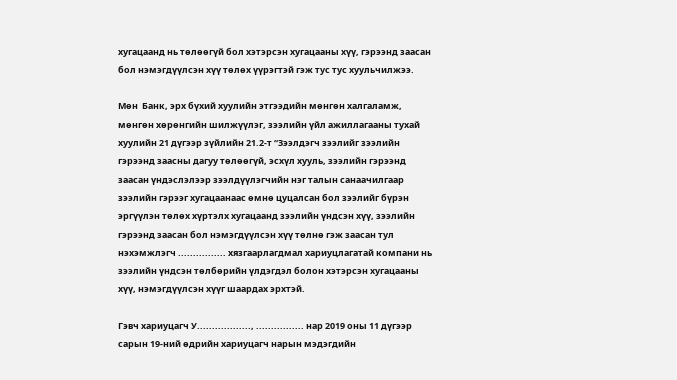хугацаанд нь төлөөгүй бол хэтэрсэн хугацааны хүү, гэрээнд заасан бол нэмэгдүүлсэн хүү төлөх үүрэгтэй гэж тус тус хуульчилжээ.

Мөн  Банк, эрх бүхий хуулийн этгээдийн мөнгөн халгаламж, мөнгөн хөрөнгийн шилжүүлэг, зээлийн үйл ажиллагааны тухай хуулийн 21 дүгээр зүйлийн 21.2-т “Зээлдэгч зээлийг зээлийн гэрээнд заасны дагуу төлөөгүй, эсхүл хууль, зээлийн гэрээнд заасан үндэслэлээр зээлдүүлэгчийн нэг талын санаачилгаар зээлийн гэрээг хугацаанаас өмнө цуцалсан бол зээлийг бүрэн эргүүлэн төлөх хүртэлх хугацаанд зээлийн үндсэн хүү, зээлийн гэрээнд заасан бол нэмэгдүүлсэн хүү төлнө гэж заасан тул нэхэмжлэгч ................ хязгаарлагдмал хариуцлагатай компани нь зээлийн үндсэн төлбөрийн үлдэгдэл болон хэтэрсэн хугацааны хүү, нэмэгдүүлсэн хүүг шаардах эрхтэй.

Гэвч хариуцагч У.................., ................ нар 2019 оны 11 дүгээр сарын 19-ний өдрийн хариуцагч нарын мэдэгдийн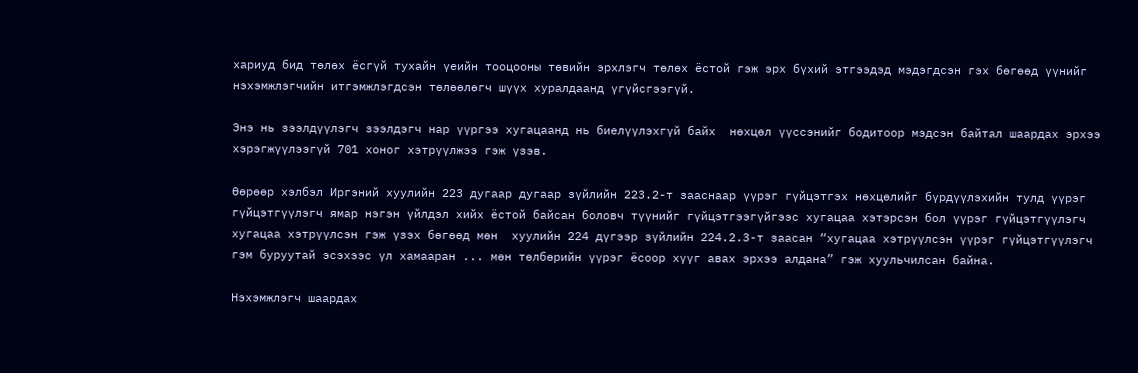хариуд бид төлөх ёсгүй тухайн үеийн тооцооны төвийн эрхлэгч төлөх ёстой гэж эрх бүхий этгээдэд мэдэгдсэн гэх бөгөөд үүнийг нэхэмжлэгчийн итгэмжлэгдсэн төлөөлөгч шүүх хуралдаанд үгүйсгээгүй.

Энэ нь зээлдүүлэгч зээлдэгч нар үүргээ хугацаанд нь биелүүлэхгүй байх  нөхцөл үүссэнийг бодитоор мэдсэн байтал шаардах эрхээ хэрэгжүүлээгүй 701 хоног хэтрүүлжээ гэж үзэв.

Өөрөөр хэлбэл Иргэний хуулийн 223 дугаар дугаар зүйлийн 223.2-т зааснаар үүрэг гүйцэтгэх нөхцөлийг бүрдүүлэхийн тулд үүрэг гүйцэтгүүлэгч ямар нэгэн үйлдэл хийх ёстой байсан боловч түүнийг гүйцэтгээгүйгээс хугацаа хэтэрсэн бол үүрэг гүйцэтгүүлэгч хугацаа хэтрүүлсэн гэж үзэх бөгөөд мөн  хуулийн 224 дүгээр зүйлийн 224.2.3-т заасан “хугацаа хэтрүүлсэн үүрэг гүйцэтгүүлэгч гэм буруутай эсэхээс үл хамааран ... мөн төлбөрийн үүрэг ёсоор хүүг авах эрхээ алдана” гэж хуульчилсан байна.

Нэхэмжлэгч шаардах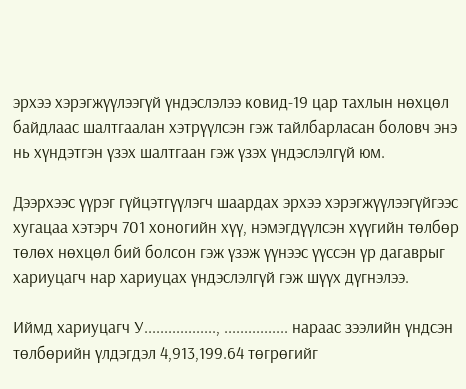эрхээ хэрэгжүүлээгүй үндэслэлээ ковид-19 цар тахлын нөхцөл байдлаас шалтгаалан хэтрүүлсэн гэж тайлбарласан боловч энэ нь хүндэтгэн үзэх шалтгаан гэж үзэх үндэслэлгүй юм.

Дээрхээс үүрэг гүйцэтгүүлэгч шаардах эрхээ хэрэгжүүлээгүйгээс хугацаа хэтэрч 701 хоногийн хүү, нэмэгдүүлсэн хүүгийн төлбөр төлөх нөхцөл бий болсон гэж үзэж үүнээс үүссэн үр дагаврыг хариуцагч нар хариуцах үндэслэлгүй гэж шүүх дүгнэлээ.

Иймд хариуцагч У.................., ................ нараас зээлийн үндсэн төлбөрийн үлдэгдэл 4,913,199.64 төгрөгийг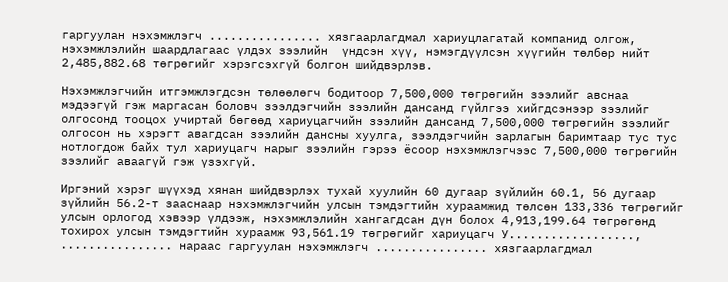гаргуулан нэхэмжлэгч ................ хязгаарлагдмал хариуцлагатай компанид олгож, нэхэмжлэлийн шаардлагаас үлдэх зээлийн  үндсэн хүү, нэмэгдүүлсэн хүүгийн төлбөр нийт 2,485,882.68 төгрөгийг хэрэгсэхгүй болгон шийдвэрлэв.

Нэхэмжлэгчийн итгэмжлэгдсэн төлөөлөгч бодитоор 7,500,000 төгрөгийн зээлийг авснаа мэдээгүй гэж маргасан боловч зээлдэгчийн зээлийн дансанд гүйлгээ хийгдсэнээр зээлийг олгосонд тооцох учиртай бөгөөд хариуцагчийн зээлийн дансанд 7,500,000 төгрөгийн зээлийг олгосон нь хэрэгт авагдсан зээлийн дансны хуулга, зээлдэгчийн зарлагын баримтаар тус тус нотлогдож байх тул хариуцагч нарыг зээлийн гэрээ ёсоор нэхэмжлэгчээс 7,500,000 төгрөгийн зээлийг аваагүй гэж үзэхгүй.

Иргэний хэрэг шүүхэд хянан шийдвэрлэх тухай хуулийн 60 дугаар зүйлийн 60.1, 56 дугаар зүйлийн 56.2-т зааснаар нэхэмжлэгчийн улсын тэмдэгтийн хураамжид төлсөн 133,336 төгрөгийг улсын орлогод хэвээр үлдээж, нэхэмжлэлийн хангагдсан дүн болох 4,913,199.64 төгрөгөнд тохирох улсын тэмдэгтийн хураамж 93,561.19 төгрөгийг хариуцагч У.................., ................ нараас гаргуулан нэхэмжлэгч ................ хязгаарлагдмал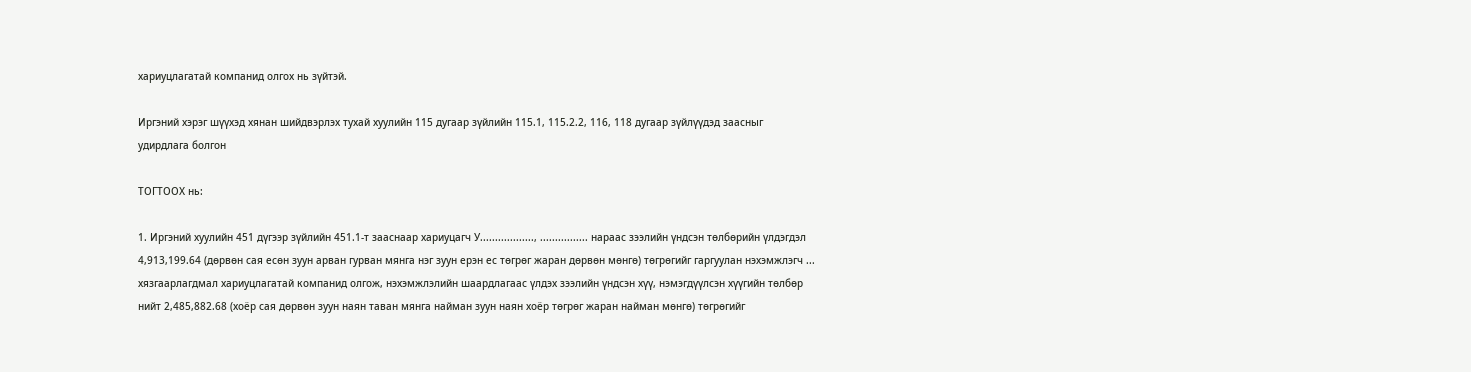хариуцлагатай компанид олгох нь зүйтэй.

Иргэний хэрэг шүүхэд хянан шийдвэрлэх тухай хуулийн 115 дугаар зүйлийн 115.1, 115.2.2, 116, 118 дугаар зүйлүүдэд заасныг удирдлага болгон

ТОГТООХ нь:

1. Иргэний хуулийн 451 дүгээр зүйлийн 451.1-т зааснаар хариуцагч У.................., ................ нараас зээлийн үндсэн төлбөрийн үлдэгдэл 4,913,199.64 (дөрвөн сая есөн зуун арван гурван мянга нэг зуун ерэн ес төгрөг жаран дөрвөн мөнгө) төгрөгийг гаргуулан нэхэмжлэгч ... хязгаарлагдмал хариуцлагатай компанид олгож, нэхэмжлэлийн шаардлагаас үлдэх зээлийн үндсэн хүү, нэмэгдүүлсэн хүүгийн төлбөр нийт 2,485,882.68 (хоёр сая дөрвөн зуун наян таван мянга найман зуун наян хоёр төгрөг жаран найман мөнгө) төгрөгийг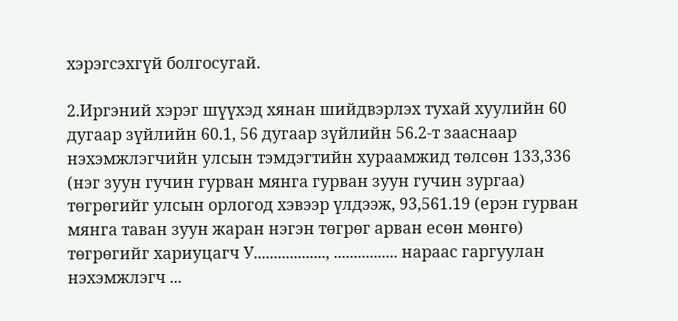хэрэгсэхгүй болгосугай.

2.Иргэний хэрэг шүүхэд хянан шийдвэрлэх тухай хуулийн 60 дугаар зүйлийн 60.1, 56 дугаар зүйлийн 56.2-т зааснаар нэхэмжлэгчийн улсын тэмдэгтийн хураамжид төлсөн 133,336 (нэг зуун гучин гурван мянга гурван зуун гучин зургаа) төгрөгийг улсын орлогод хэвээр үлдээж, 93,561.19 (ерэн гурван мянга таван зуун жаран нэгэн төгрөг арван есөн мөнгө) төгрөгийг хариуцагч У.................., ................ нараас гаргуулан нэхэмжлэгч ...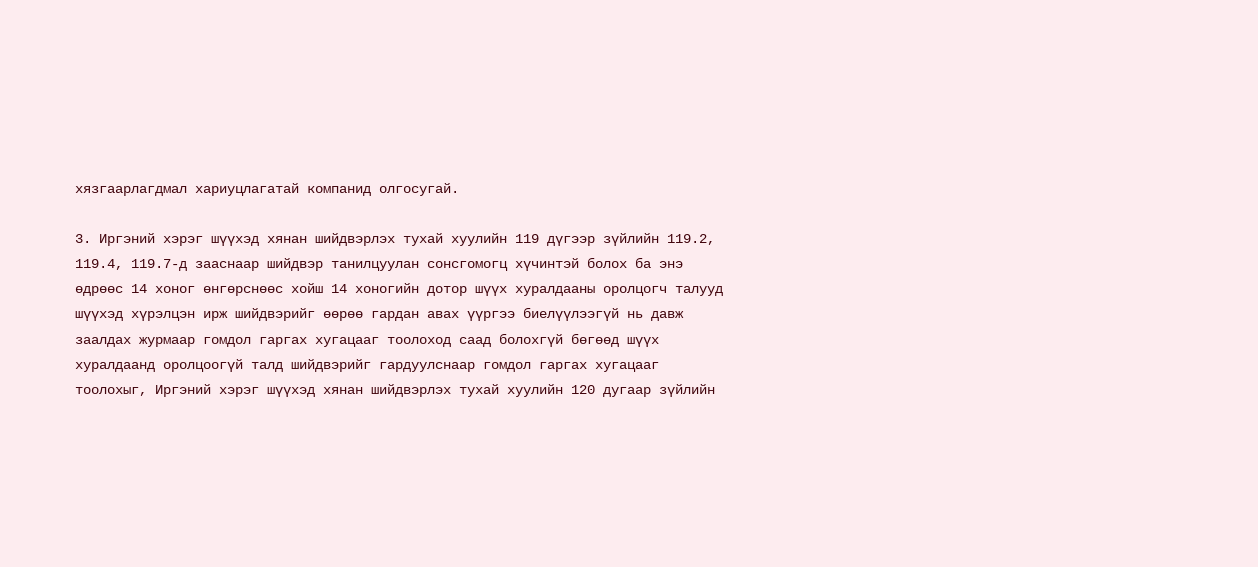хязгаарлагдмал хариуцлагатай компанид олгосугай.

3. Иргэний хэрэг шүүхэд хянан шийдвэрлэх тухай хуулийн 119 дүгээр зүйлийн 119.2, 119.4, 119.7-д зааснаар шийдвэр танилцуулан сонсгомогц хүчинтэй болох ба энэ өдрөөс 14 хоног өнгөрснөөс хойш 14 хоногийн дотор шүүх хуралдааны оролцогч талууд шүүхэд хүрэлцэн ирж шийдвэрийг өөрөө гардан авах үүргээ биелүүлээгүй нь давж заалдах журмаар гомдол гаргах хугацааг тоолоход саад болохгүй бөгөөд шүүх хуралдаанд оролцоогүй талд шийдвэрийг гардуулснаар гомдол гаргах хугацааг тоолохыг, Иргэний хэрэг шүүхэд хянан шийдвэрлэх тухай хуулийн 120 дугаар зүйлийн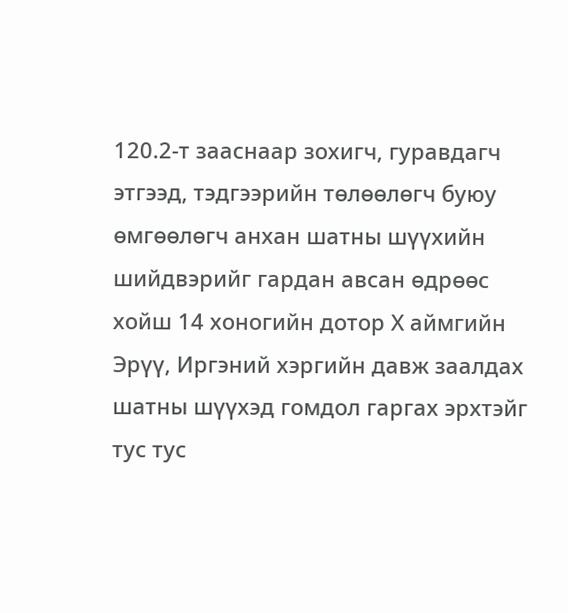120.2-т зааснаар зохигч, гуравдагч этгээд, тэдгээрийн төлөөлөгч буюу өмгөөлөгч анхан шатны шүүхийн шийдвэрийг гардан авсан өдрөөс хойш 14 хоногийн дотор Х аймгийн Эрүү, Иргэний хэргийн давж заалдах шатны шүүхэд гомдол гаргах эрхтэйг тус тус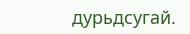дурьдсугай.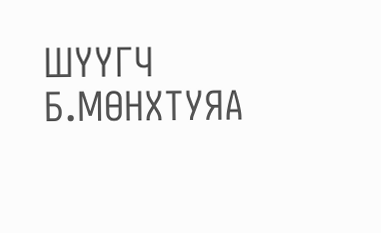ШҮҮГЧ                                   Б.МӨНХТУЯА